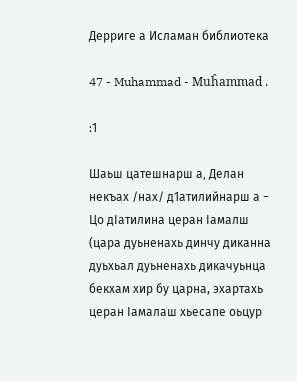Дерриге а Исламан библиотека

47 - Muhammad - Muĥammad .

:1

Шаьш цатешнарш а‚ Делан некъах /нах/ д1атилийнарш а − Цо дIатилина церан Iамалш (цара дуьненахь динчу диканна дуьхьал дуьненахь дикачуьнца бекхам хир бу царна, эхартахь церан Iамалаш хьесапе оьцур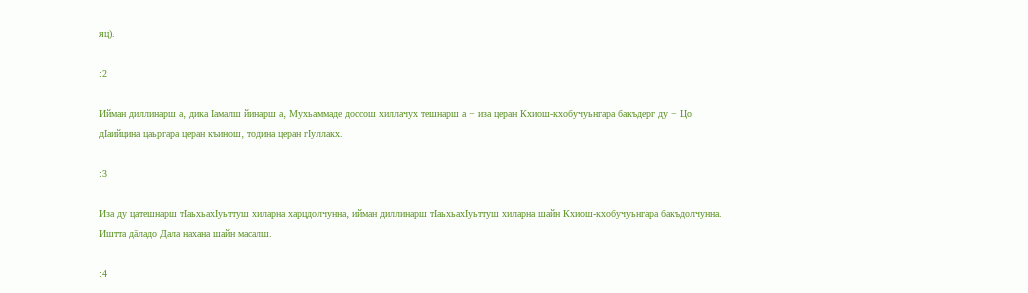яц).

:2

Ийман диллинарш а‚ дика Iамалш йинарш а‚ Мухьаммаде доссош хиллачух тешнарш а − иза церан Кхиош-кхобучуьнгара бакъдерг ду − Цо дIаийцина цаьргара церан къинош‚ тодина церан гIуллакх.

:3

Иза ду цатешнарш тIаьхьахIуьттуш хиларна харцдолчунна‚ ийман диллинарш тIаьхьахIуьттуш хиларна шайн Кхиош-кхобучуьнгара бакъдолчунна. Иштта дāладо Дала нахана шайн масалш.

:4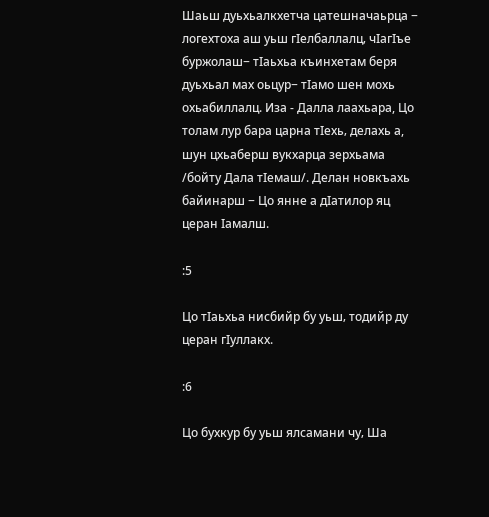Шаьш дуьхьалкхетча цатешначаьрца − логехтоха аш уьш гIелбаллалц‚ чIагIъе буржолаш− тIаьхьа къинхетам беря дуьхьал мах оьцур− тIамо шен мохь охьабиллалц. Иза - Далла лаахьара, Цо толам лур бара царна тIехь‚ делахь а, шун цхьаберш вукхарца зерхьама /бойту Дала тIемаш/. Делан новкъахь байинарш − Цо янне а дIатилор яц церан Iамалш.

:5

Цо тIаьхьа нисбийр бу уьш‚ тодийр ду церан гIуллакх.

:6

Цо бухкур бу уьш ялсамани чу‚ Ша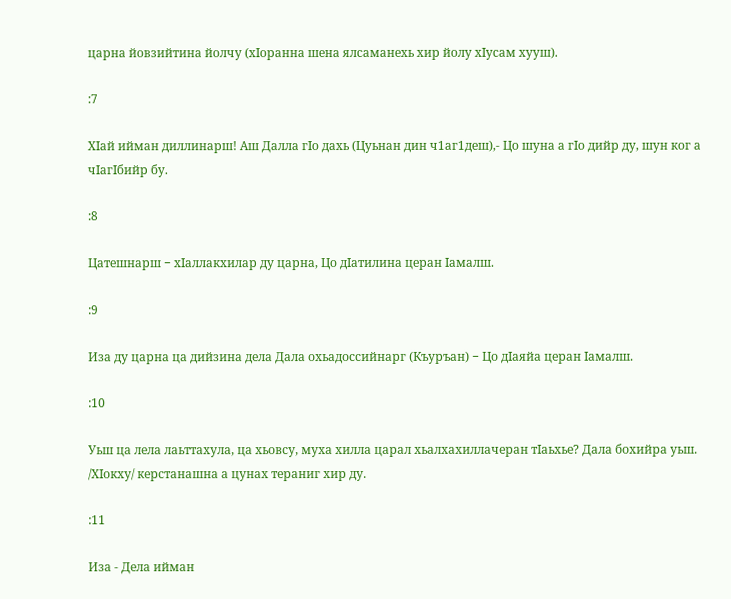царна йовзийтина йолчу (хIоранна шена ялсаманехь хир йолу хIусам хууш).

:7

ХIай ийман диллинарш! Аш Далла гIо дахь (Цуьнан дин ч1аг1деш)‚- Цо шуна а гIо дийр ду‚ шун ког а чIагIбийр бу.

:8

Цатешнарш − хIаллакхилар ду царна‚ Цо дIатилина церан Iамалш.

:9

Иза ду царна ца дийзина дела Дала охьадоссийнарг (Къуръан) − Цо дIаяйа церан Iамалш.

:10

Уьш ца лела лаьттахула‚ ца хьовсу‚ муха хилла царал хьалхахиллачеран тIаьхье? Дала бохийра уьш. /ХIокху/ керстанашна а цунах тераниг хир ду.

:11

Иза - Дела ийман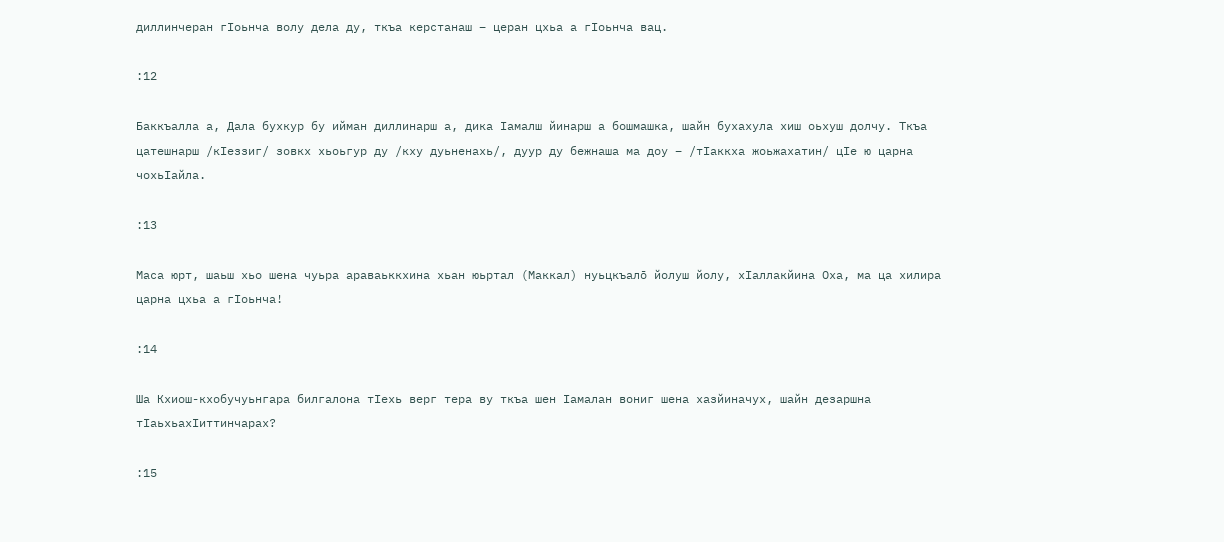диллинчеран гIоьнча волу дела ду‚ ткъа керстанаш − церан цхьа а гIоьнча вац.

:12

Баккъалла а, Дала бухкур бу ийман диллинарш а‚ дика Iамалш йинарш а бошмашка‚ шайн бухахула хиш оьхуш долчу. Ткъа цатешнарш /кIеззиг/ зовкх хьоьгур ду /кху дуьненахь/‚ дуур ду бежнаша ма доу − /тIаккха жоьжахатин/ цIе ю царна чохьIайла.

:13

Маса юрт‚ шаьш хьо шена чуьра араваьккхина хьан юьртал (Маккал) нуьцкъалō йолуш йолу‚ хIаллакйина Оха‚ ма ца хилира царна цхьа а гIоьнча!

:14

Ша Кхиош-кхобучуьнгара билгалона тIехь верг тера ву ткъа шен Iамалан вониг шена хазйиначух‚ шайн дезаршна тIаьхьахIиттинчарах?

:15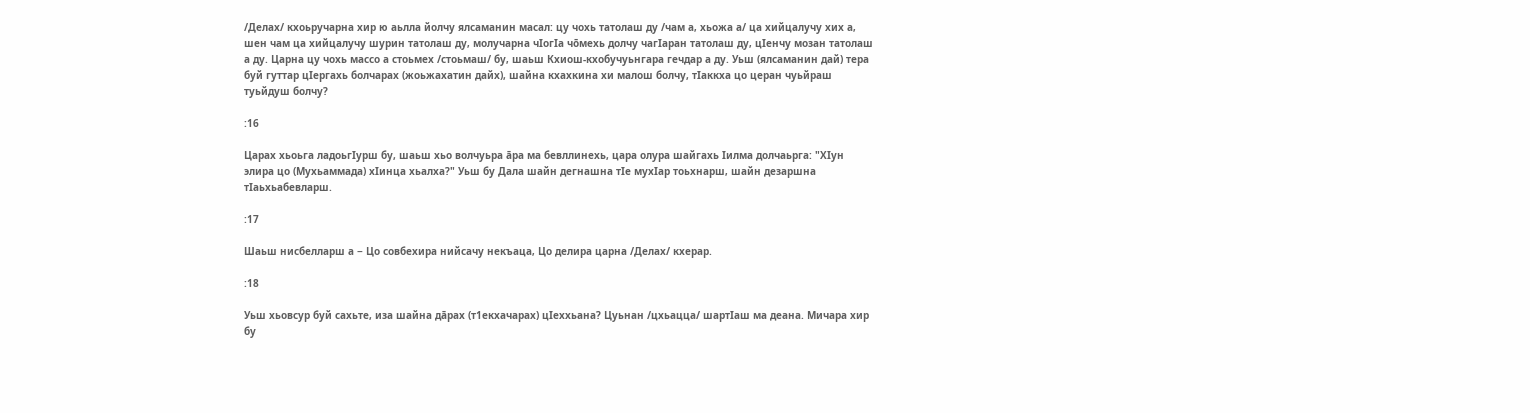/Делах/ кхоьручарна хир ю аьлла йолчу ялсаманин масал: цу чохь татолаш ду /чам а‚ хьожа а/ ца хийцалучу хих а‚ шен чам ца хийцалучу шурин татолаш ду‚ молучарна чIогIа чōмехь долчу чагIаран татолаш ду‚ цIенчу мозан татолаш а ду. Царна цу чохь массо а стоьмех /стоьмаш/ бу‚ шаьш Кхиош-кхобучуьнгара гечдар а ду. Уьш (ялсаманин дай) тера буй гуттар цIергахь болчарах (жоьжахатин дайх), шайна кхахкина хи малош болчу, тIаккха цо церан чуьйраш туьйдуш болчу?

:16

Царах хьоьга ладоьгIурш бу, шаьш хьо волчуьра āра ма бевллинехь, цара олура шайгахь Iилма долчаьрга: "ХIун элира цо (Мухьаммада) хIинца хьалха?" Уьш бу Дала шайн дегнашна тIе мухIар тоьхнарш‚ шайн дезаршна тIаьхьабевларш.

:17

Шаьш нисбелларш а − Цо совбехира нийсачу некъаца‚ Цо делира царна /Делах/ кхерар.

:18

Уьш хьовсур буй сахьте, иза шайна дāрах (т1екхачарах) цIеххьана? Цуьнан /цхьацца/ шартIаш ма деана. Мичара хир бу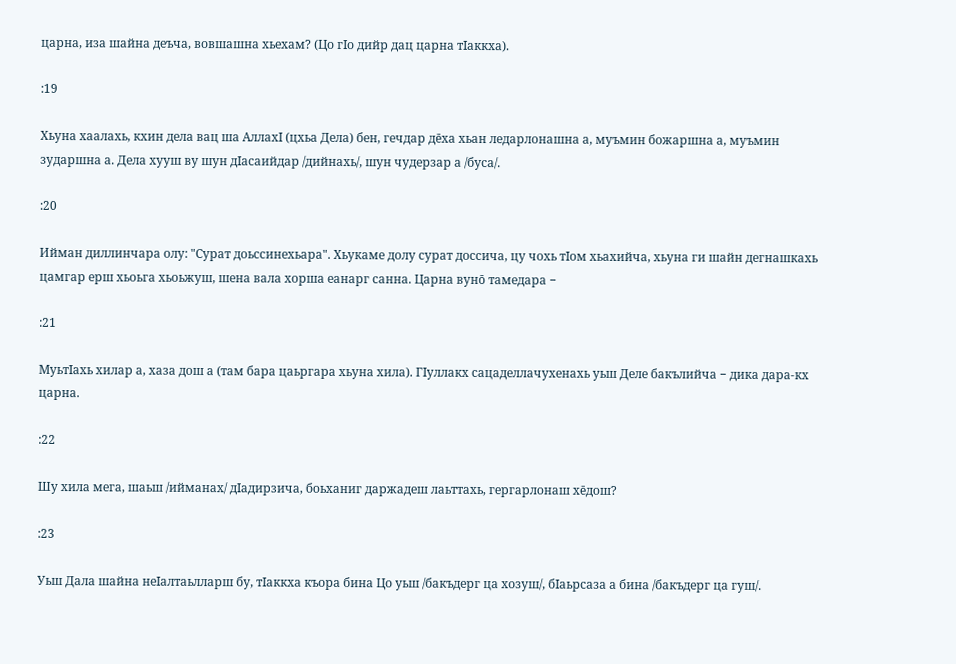царна, иза шайна деъча, вовшашна хьехам? (Цо гIо дийр дац царна тIаккха).

:19

Хьуна хаалахь‚ кхин дела вац ша АллахI (цхьа Дела) бен‚ гечдар дēха хьан ледарлонашна а‚ муъмин божаршна а‚ муъмин зударшна а. Дела хууш ву шун дIасаийдар /дийнахь/‚ шун чудерзар а /буса/.

:20

Ийман диллинчара олу: "Сурат доьссинехьара". Хьукаме долу сурат доссича‚ цу чохь тIом хьахийча‚ хьуна ги шайн дегнашкахь цамгар ерш хьоьга хьоьжуш, шена вала хорша еанарг санна. Царна вунō тамедара −

:21

МуьтIахь хилар а‚ хаза дош а (там бара цаьргара хьуна хила). ГIуллакх сацаделлачухенахь уьш Деле бакълийча − дика дара-кх царна.

:22

Шу хила мега, шаьш /ийманах/ дIадирзича, боьханиг даржадеш лаьттахь‚ гергарлонаш хēдош?

:23

Уьш Дала шайна неIалтаьлларш бу‚ тIаккха къора бина Цо уьш /бакъдерг ца хозуш/‚ бIаьрсаза а бина /бакъдерг ца гуш/.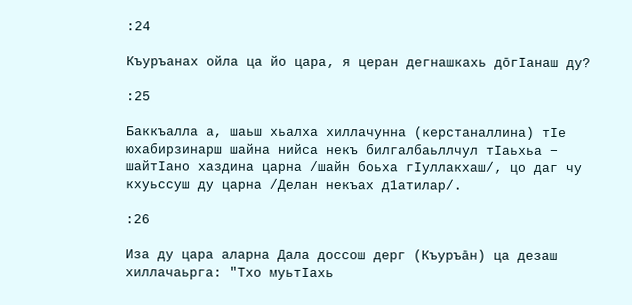:24

Къуръанах ойла ца йо цара‚ я церан дегнашкахь дōгIанаш ду?

:25

Баккъалла а, шаьш хьалха хиллачунна (керстаналлина) тIе юхабирзинарш шайна нийса некъ билгалбаьллчул тIаьхьа − шайтIано хаздина царна /шайн боьха гIуллакхаш/‚ цо даг чу кхуьссуш ду царна /Делан некъах д1атилар/.

:26

Иза ду цара аларна Дала доссош дерг (Къуръāн) ца дезаш хиллачаьрга: "Тхо муьтIахь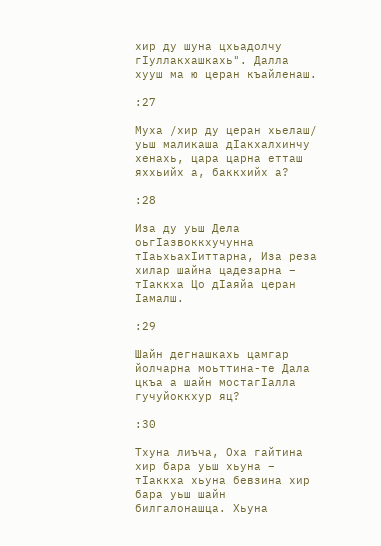хир ду шуна цхьадолчу гIуллакхашкахь". Далла хууш ма ю церан къайленаш.

:27

Муха /хир ду церан хьелаш/ уьш маликаша дIакхалхинчу хенахь‚ цара царна етташ яххьийх а‚ баккхийх а?

:28

Иза ду уьш Дела оьгIазвоккхучунна тIаьхьахIиттарна‚ Иза реза хилар шайна цадезарна − тIаккха Цо дIаяйа церан Iамалш.

:29

Шайн дегнашкахь цамгар йолчарна моьттина-те Дала цкъа а шайн мостагIалла гучуйоккхур яц?

:30

Тхуна лиъча, Оха гайтина хир бара уьш хьуна − тIаккха хьуна бевзина хир бара уьш шайн билгалонашца. Хьуна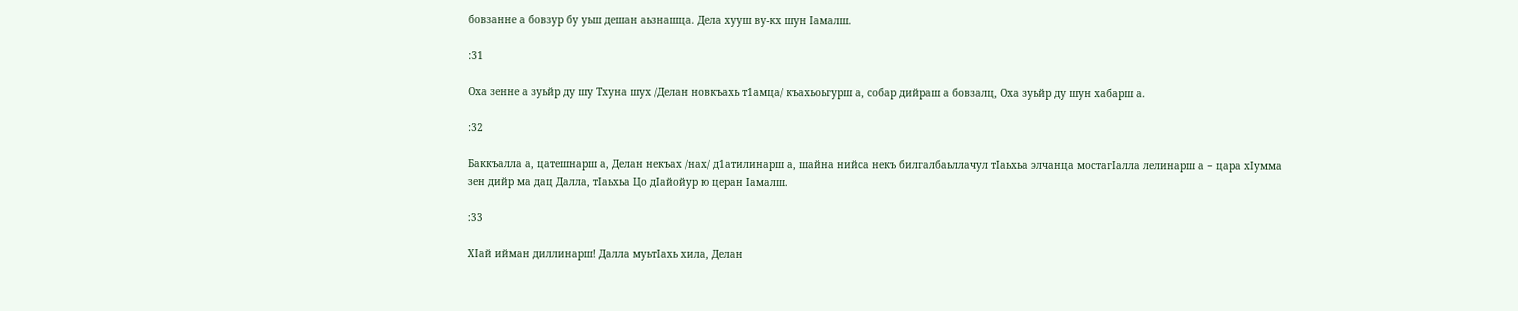бовзанне а бовзур бу уьш дешан аьзнашца. Дела хууш ву-кх шун Iамалш.

:31

Оха зенне а зуьйр ду шу Тхуна шух /Делан новкъахь т1амца/ къахьоьгурш а‚ собар дийраш а бовзалц‚ Оха зуьйр ду шун хабарш а.

:32

Баккъалла а, цатешнарш а‚ Делан некъах /нах/ д1атилинарш а‚ шайна нийса некъ билгалбаьллачул тIаьхьа элчанца мостагIалла лелинарш а − цара хIумма зен дийр ма дац Далла‚ тIаьхьа Цо дIайойур ю церан Iамалш.

:33

ХIай ийман диллинарш! Далла муьтIахь хила‚ Делан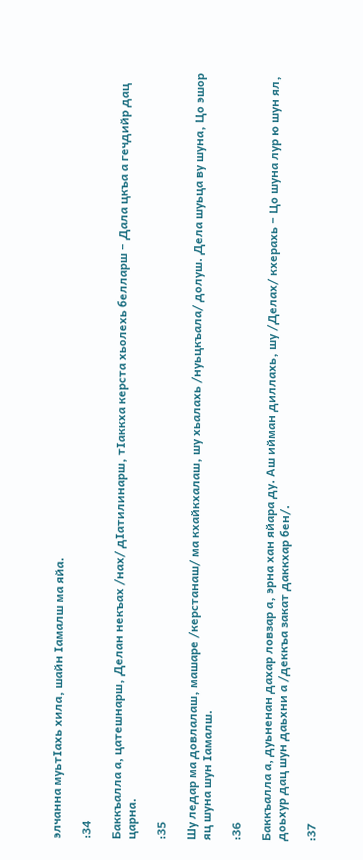элчанна муьтIахь хила‚ шайн Iамалш ма яйа.

:34

Баккъалла а, цатешнарш‚ Делан некъах /нах/ дIатилинарш‚ тIаккха керста хьолехь белларш − Дала цкъа а гечдийр дац царна.

:35

Шу ледар ма довлалаш‚ машаре /керстанаш/ ма кхайкхалаш‚ шу хьалахь /нуьцкъала/ долуш. Дела шуьца ву шуна‚ Цо эшор яц шуна шун Iамалш.

:36

Баккъалла а, дуьненан дахар ловзар а‚ эрна хан яйара ду. Аш ийман диллахь‚ шу /Делах/ кхерахь − Цо шуна лур ю шун ял‚ доьхур дац шун даьхни а /деккъа закат даккхар бен/.

:37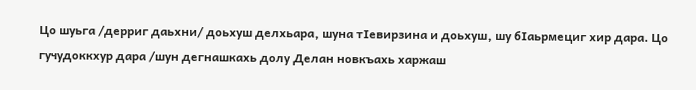Цо шуьга /дерриг даьхни/ доьхуш делхьара‚ шуна тIевирзина и доьхуш‚ шу бIаьрмециг хир дара. Цо гучудоккхур дара /шун дегнашкахь долу Делан новкъахь харжаш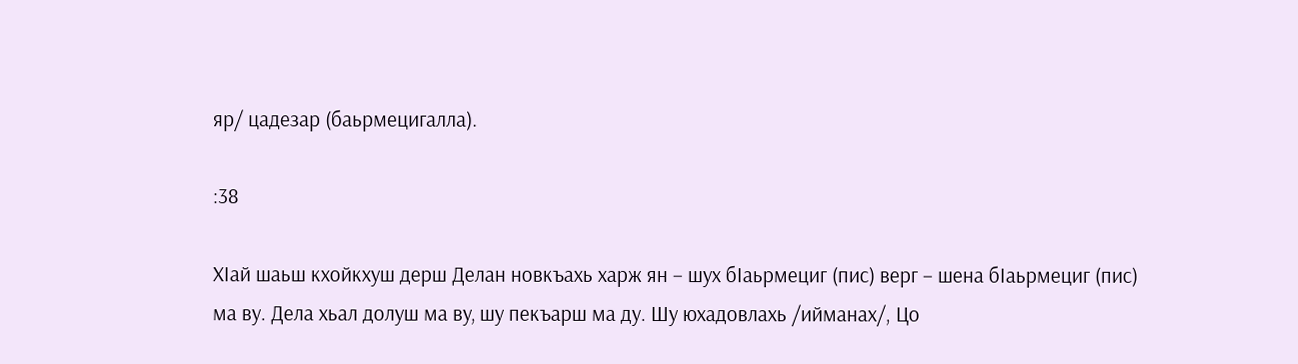яр/ цадезар (баьрмецигалла).

:38

ХIай шаьш кхойкхуш дерш Делан новкъахь харж ян − шух бIаьрмециг (пис) верг − шена бIаьрмециг (пис) ма ву. Дела хьал долуш ма ву‚ шу пекъарш ма ду. Шу юхадовлахь /ийманах/, Цо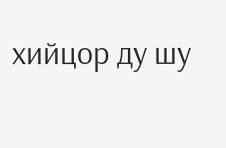хийцор ду шу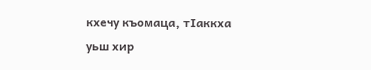кхечу къомаца‚ тIаккха уьш хир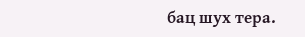бац шух тера.